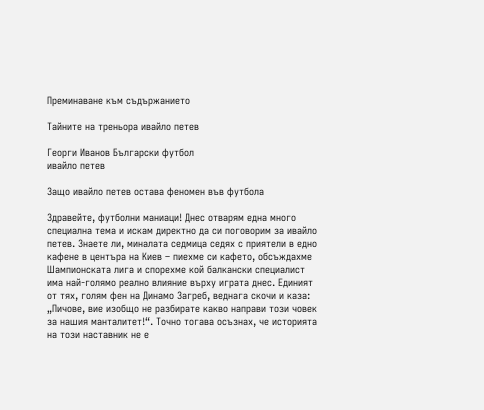Преминаване към съдържанието

Тайните на треньора ивайло петев

Георги Иванов Български футбол
ивайло петев

Защо ивайло петев остава феномен във футбола

Здравейте, футболни маниаци! Днес отварям една много специална тема и искам директно да си поговорим за ивайло петев. Знаете ли, миналата седмица седях с приятели в едно кафене в центъра на Киев – пиехме си кафето, обсъждахме Шампионската лига и спорехме кой балкански специалист има най-голямо реално влияние върху играта днес. Единият от тях, голям фен на Динамо Загреб, веднага скочи и каза: „Пичове, вие изобщо не разбирате какво направи този човек за нашия манталитет!“. Точно тогава осъзнах, че историята на този наставник не е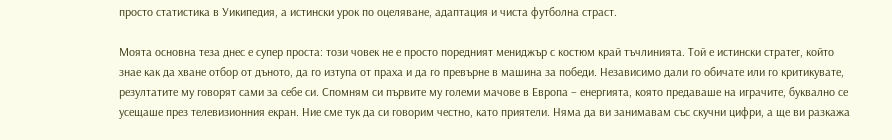просто статистика в Уикипедия, а истински урок по оцеляване, адаптация и чиста футболна страст.

Моята основна теза днес е супер проста: този човек не е просто поредният мениджър с костюм край тъчлинията. Той е истински стратег, който знае как да хване отбор от дъното, да го изтупа от праха и да го превърне в машина за победи. Независимо дали го обичате или го критикувате, резултатите му говорят сами за себе си. Спомням си първите му големи мачове в Европа – енергията, която предаваше на играчите, буквално се усещаше през телевизионния екран. Ние сме тук да си говорим честно, като приятели. Няма да ви занимавам със скучни цифри, а ще ви разкажа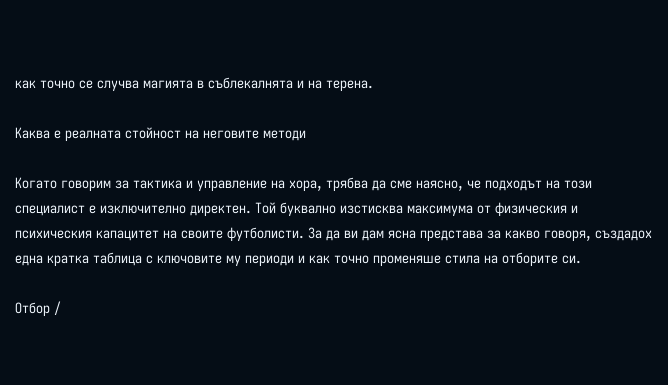как точно се случва магията в съблекалнята и на терена.

Каква е реалната стойност на неговите методи

Когато говорим за тактика и управление на хора, трябва да сме наясно, че подходът на този специалист е изключително директен. Той буквално изстисква максимума от физическия и психическия капацитет на своите футболисти. За да ви дам ясна представа за какво говоря, създадох една кратка таблица с ключовите му периоди и как точно променяше стила на отборите си.

Отбор /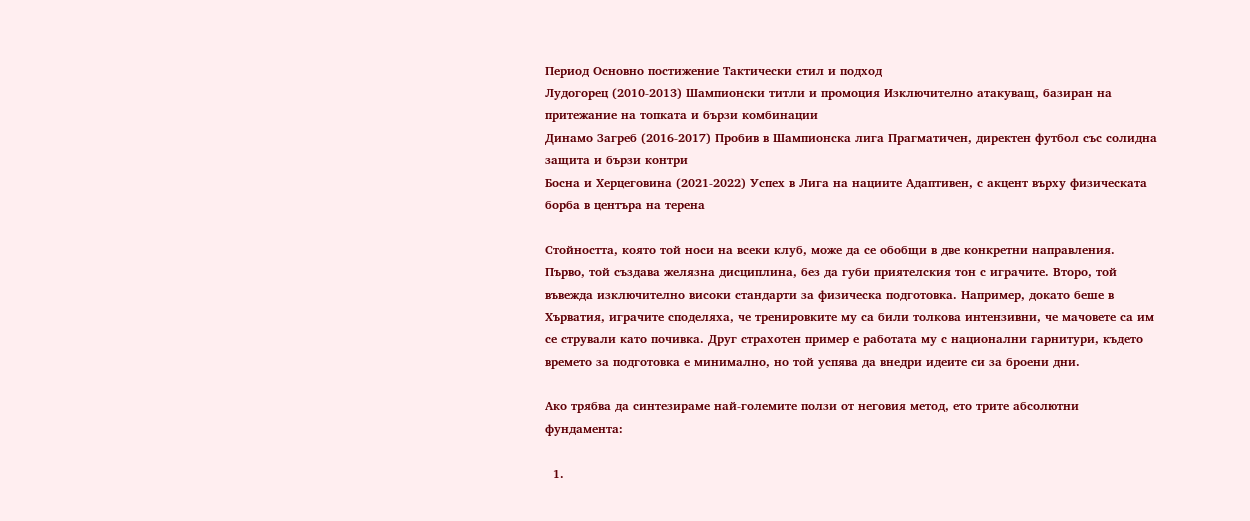Период Основно постижение Тактически стил и подход
Лудогорец (2010-2013) Шампионски титли и промоция Изключително атакуващ, базиран на притежание на топката и бързи комбинации
Динамо Загреб (2016-2017) Пробив в Шампионска лига Прагматичен, директен футбол със солидна защита и бързи контри
Босна и Херцеговина (2021-2022) Успех в Лига на нациите Адаптивен, с акцент върху физическата борба в центъра на терена

Стойността, която той носи на всеки клуб, може да се обобщи в две конкретни направления. Първо, той създава желязна дисциплина, без да губи приятелския тон с играчите. Второ, той въвежда изключително високи стандарти за физическа подготовка. Например, докато беше в Хърватия, играчите споделяха, че тренировките му са били толкова интензивни, че мачовете са им се стрували като почивка. Друг страхотен пример е работата му с национални гарнитури, където времето за подготовка е минимално, но той успява да внедри идеите си за броени дни.

Ако трябва да синтезираме най-големите ползи от неговия метод, ето трите абсолютни фундамента:

  1.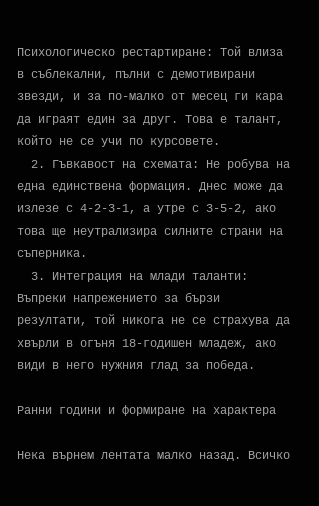Психологическо рестартиране: Той влиза в съблекални, пълни с демотивирани звезди, и за по-малко от месец ги кара да играят един за друг. Това е талант, който не се учи по курсовете.
  2. Гъвкавост на схемата: Не робува на една единствена формация. Днес може да излезе с 4-2-3-1, а утре с 3-5-2, ако това ще неутрализира силните страни на съперника.
  3. Интеграция на млади таланти: Въпреки напрежението за бързи резултати, той никога не се страхува да хвърли в огъня 18-годишен младеж, ако види в него нужния глад за победа.

Ранни години и формиране на характера

Нека върнем лентата малко назад. Всичко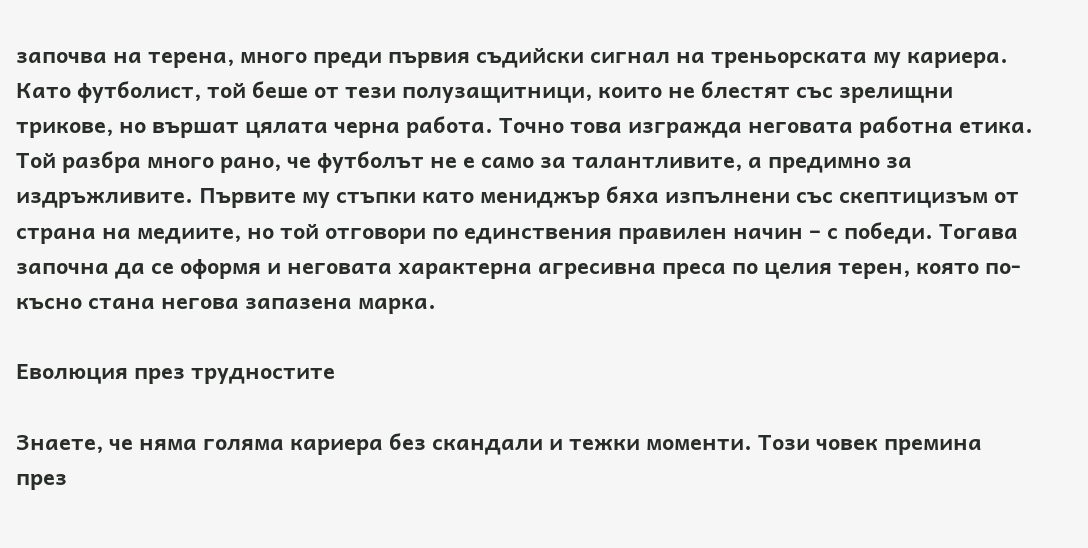започва на терена, много преди първия съдийски сигнал на треньорската му кариера. Като футболист, той беше от тези полузащитници, които не блестят със зрелищни трикове, но вършат цялата черна работа. Точно това изгражда неговата работна етика. Той разбра много рано, че футболът не е само за талантливите, а предимно за издръжливите. Първите му стъпки като мениджър бяха изпълнени със скептицизъм от страна на медиите, но той отговори по единствения правилен начин – с победи. Тогава започна да се оформя и неговата характерна агресивна преса по целия терен, която по-късно стана негова запазена марка.

Еволюция през трудностите

Знаете, че няма голяма кариера без скандали и тежки моменти. Този човек премина през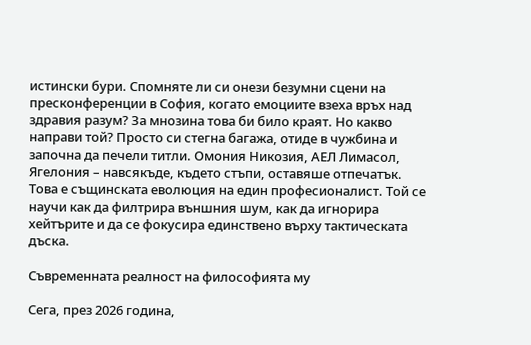истински бури. Спомняте ли си онези безумни сцени на пресконференции в София, когато емоциите взеха връх над здравия разум? За мнозина това би било краят. Но какво направи той? Просто си стегна багажа, отиде в чужбина и започна да печели титли. Омония Никозия, АЕЛ Лимасол, Ягелония – навсякъде, където стъпи, оставяше отпечатък. Това е същинската еволюция на един професионалист. Той се научи как да филтрира външния шум, как да игнорира хейтърите и да се фокусира единствено върху тактическата дъска.

Съвременната реалност на философията му

Сега, през 2026 година,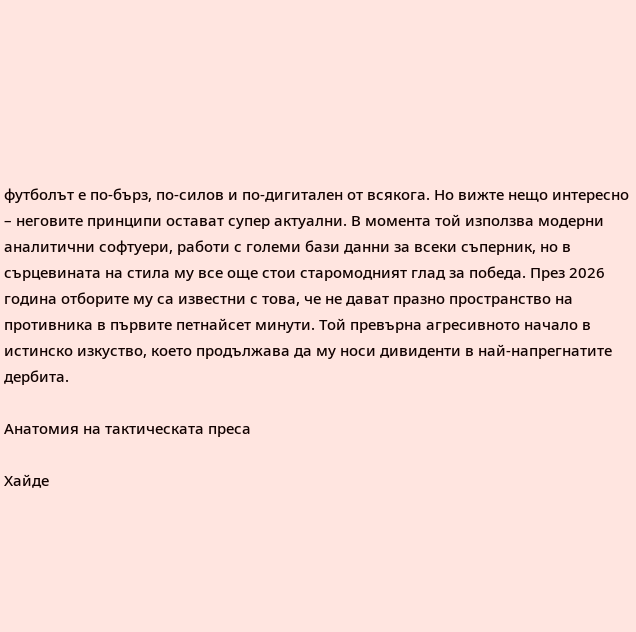футболът е по-бърз, по-силов и по-дигитален от всякога. Но вижте нещо интересно – неговите принципи остават супер актуални. В момента той използва модерни аналитични софтуери, работи с големи бази данни за всеки съперник, но в сърцевината на стила му все още стои старомодният глад за победа. През 2026 година отборите му са известни с това, че не дават празно пространство на противника в първите петнайсет минути. Той превърна агресивното начало в истинско изкуство, което продължава да му носи дивиденти в най-напрегнатите дербита.

Анатомия на тактическата преса

Хайде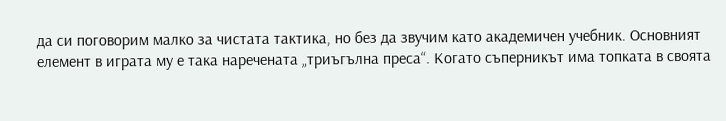да си поговорим малко за чистата тактика, но без да звучим като академичен учебник. Основният елемент в играта му е така наречената „триъгълна преса“. Когато съперникът има топката в своята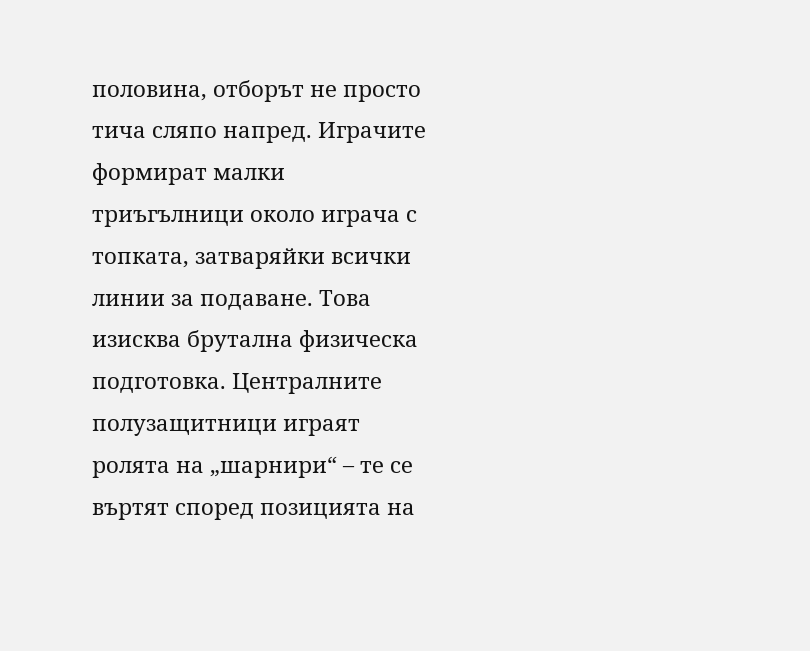половина, отборът не просто тича сляпо напред. Играчите формират малки триъгълници около играча с топката, затваряйки всички линии за подаване. Това изисква брутална физическа подготовка. Централните полузащитници играят ролята на „шарнири“ – те се въртят според позицията на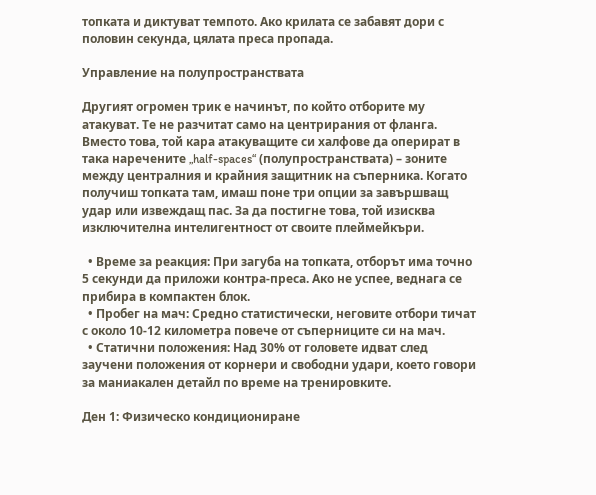топката и диктуват темпото. Ако крилата се забавят дори с половин секунда, цялата преса пропада.

Управление на полупространствата

Другият огромен трик е начинът, по който отборите му атакуват. Те не разчитат само на центрирания от фланга. Вместо това, той кара атакуващите си халфове да оперират в така наречените „half-spaces“ (полупространствата) – зоните между централния и крайния защитник на съперника. Когато получиш топката там, имаш поне три опции за завършващ удар или извеждащ пас. За да постигне това, той изисква изключителна интелигентност от своите плеймейкъри.

  • Време за реакция: При загуба на топката, отборът има точно 5 секунди да приложи контра-преса. Ако не успее, веднага се прибира в компактен блок.
  • Пробег на мач: Средно статистически, неговите отбори тичат с около 10-12 километра повече от съперниците си на мач.
  • Статични положения: Над 30% от головете идват след заучени положения от корнери и свободни удари, което говори за маниакален детайл по време на тренировките.

Ден 1: Физическо кондициониране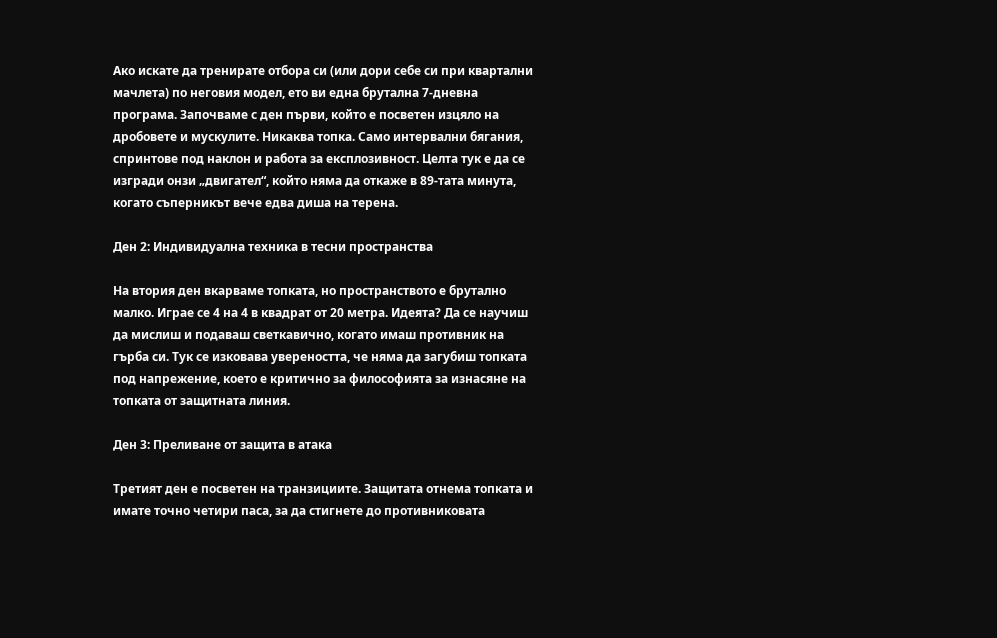Ако искате да тренирате отбора си (или дори себе си при квартални мачлета) по неговия модел, ето ви една брутална 7-дневна програма. Започваме с ден първи, който е посветен изцяло на дробовете и мускулите. Никаква топка. Само интервални бягания, спринтове под наклон и работа за експлозивност. Целта тук е да се изгради онзи „двигател“, който няма да откаже в 89-тата минута, когато съперникът вече едва диша на терена.

Ден 2: Индивидуална техника в тесни пространства

На втория ден вкарваме топката, но пространството е брутално малко. Играе се 4 на 4 в квадрат от 20 метра. Идеята? Да се научиш да мислиш и подаваш светкавично, когато имаш противник на гърба си. Тук се изковава увереността, че няма да загубиш топката под напрежение, което е критично за философията за изнасяне на топката от защитната линия.

Ден 3: Преливане от защита в атака

Третият ден е посветен на транзициите. Защитата отнема топката и имате точно четири паса, за да стигнете до противниковата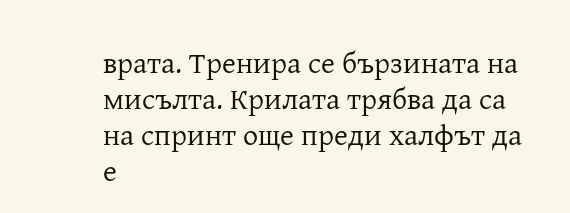врата. Тренира се бързината на мисълта. Крилата трябва да са на спринт още преди халфът да е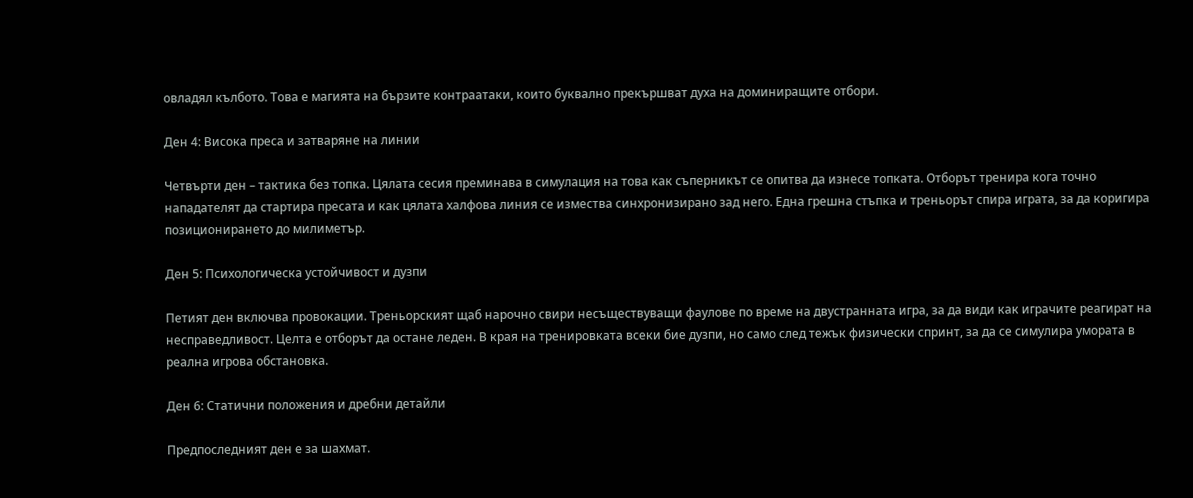овладял кълбото. Това е магията на бързите контраатаки, които буквално прекършват духа на доминиращите отбори.

Ден 4: Висока преса и затваряне на линии

Четвърти ден – тактика без топка. Цялата сесия преминава в симулация на това как съперникът се опитва да изнесе топката. Отборът тренира кога точно нападателят да стартира пресата и как цялата халфова линия се измества синхронизирано зад него. Една грешна стъпка и треньорът спира играта, за да коригира позиционирането до милиметър.

Ден 5: Психологическа устойчивост и дузпи

Петият ден включва провокации. Треньорският щаб нарочно свири несъществуващи фаулове по време на двустранната игра, за да види как играчите реагират на несправедливост. Целта е отборът да остане леден. В края на тренировката всеки бие дузпи, но само след тежък физически спринт, за да се симулира умората в реална игрова обстановка.

Ден 6: Статични положения и дребни детайли

Предпоследният ден е за шахмат.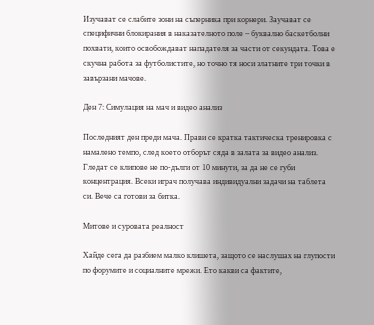Изучават се слабите зони на съперника при корнери. Заучават се специфични блокирания в наказателното поле – буквално баскетболни похвати, които освобождават нападателя за части от секундата. Това е скучна работа за футболистите, но точно тя носи златните три точки в завързани мачове.

Ден 7: Симулация на мач и видео анализ

Последният ден преди мача. Прави се кратка тактическа тренировка с намалено темпо, след което отборът сяда в залата за видео анализ. Гледат се клипове не по-дълги от 10 минути, за да не се губи концентрация. Всеки играч получава индивидуални задачи на таблета си. Вече са готови за битка.

Митове и суровата реалност

Хайде сега да разбием малко клишета, защото се наслушах на глупости по форумите и социалните мрежи. Ето какви са фактите,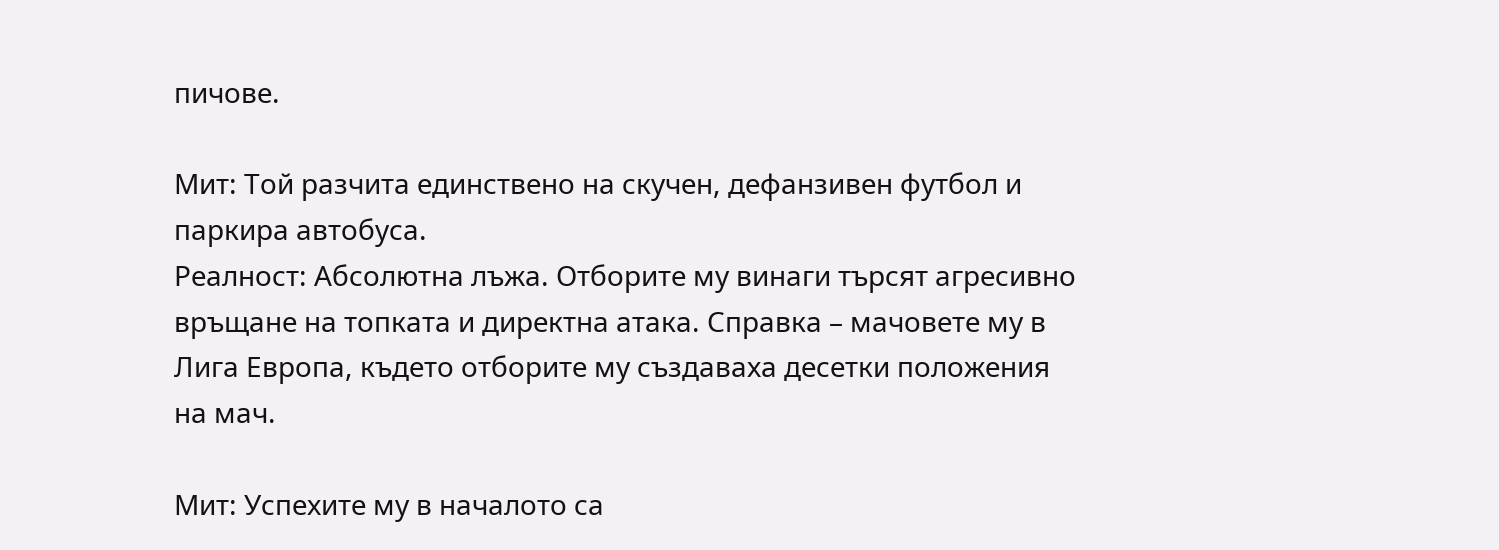пичове.

Мит: Той разчита единствено на скучен, дефанзивен футбол и паркира автобуса.
Реалност: Абсолютна лъжа. Отборите му винаги търсят агресивно връщане на топката и директна атака. Справка – мачовете му в Лига Европа, където отборите му създаваха десетки положения на мач.

Мит: Успехите му в началото са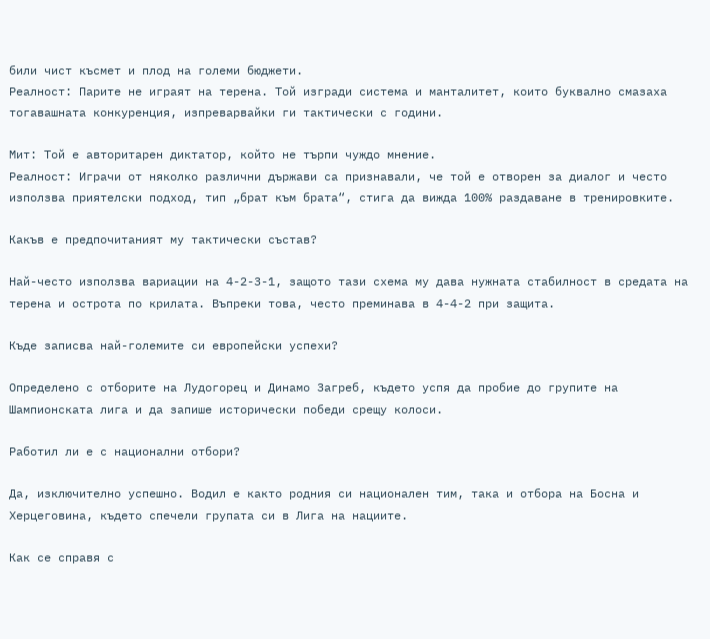били чист късмет и плод на големи бюджети.
Реалност: Парите не играят на терена. Той изгради система и манталитет, които буквално смазаха тогавашната конкуренция, изпреварвайки ги тактически с години.

Мит: Той е авторитарен диктатор, който не търпи чуждо мнение.
Реалност: Играчи от няколко различни държави са признавали, че той е отворен за диалог и често използва приятелски подход, тип „брат към брата“, стига да вижда 100% раздаване в тренировките.

Какъв е предпочитаният му тактически състав?

Най-често използва вариации на 4-2-3-1, защото тази схема му дава нужната стабилност в средата на терена и острота по крилата. Въпреки това, често преминава в 4-4-2 при защита.

Къде записва най-големите си европейски успехи?

Определено с отборите на Лудогорец и Динамо Загреб, където успя да пробие до групите на Шампионската лига и да запише исторически победи срещу колоси.

Работил ли е с национални отбори?

Да, изключително успешно. Водил е както родния си национален тим, така и отбора на Босна и Херцеговина, където спечели групата си в Лига на нациите.

Как се справя с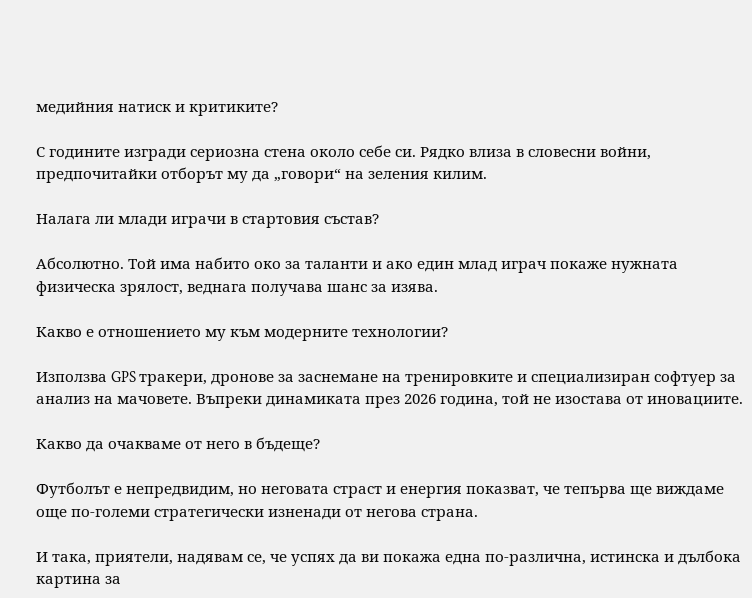медийния натиск и критиките?

С годините изгради сериозна стена около себе си. Рядко влиза в словесни войни, предпочитайки отборът му да „говори“ на зеления килим.

Налага ли млади играчи в стартовия състав?

Абсолютно. Той има набито око за таланти и ако един млад играч покаже нужната физическа зрялост, веднага получава шанс за изява.

Какво е отношението му към модерните технологии?

Използва GPS тракери, дронове за заснемане на тренировките и специализиран софтуер за анализ на мачовете. Въпреки динамиката през 2026 година, той не изостава от иновациите.

Какво да очакваме от него в бъдеще?

Футболът е непредвидим, но неговата страст и енергия показват, че тепърва ще виждаме още по-големи стратегически изненади от негова страна.

И така, приятели, надявам се, че успях да ви покажа една по-различна, истинска и дълбока картина за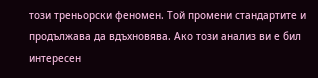този треньорски феномен. Той промени стандартите и продължава да вдъхновява. Ако този анализ ви е бил интересен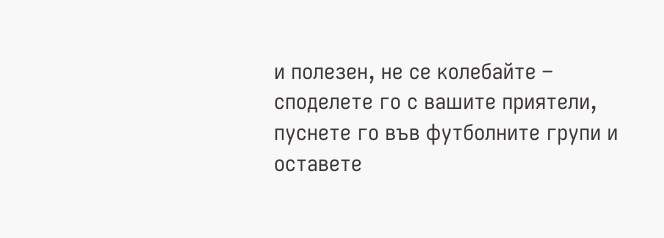и полезен, не се колебайте – споделете го с вашите приятели, пуснете го във футболните групи и оставете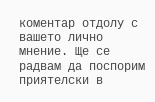коментар отдолу с вашето лично мнение. Ще се радвам да поспорим приятелски в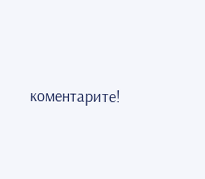коментарите!